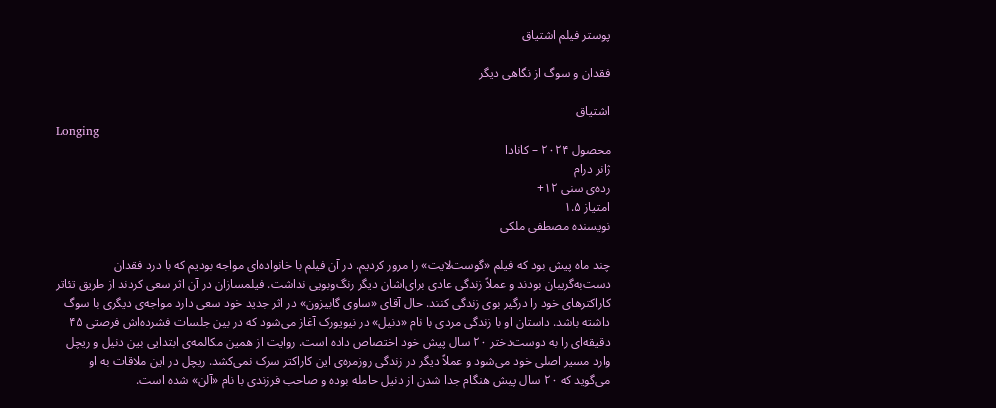پوستر فیلم اشتیاق

فقدان و سوگ از نگاهی دیگر

اشتیاق
Longing
محصول ۲۰۲۴ – کانادا
ژانر درام
رده‌ی سنی ۱۲+
امتیاز ۱.۵
نویسنده مصطفی ملکی

چند ماه پیش بود که فیلم «گوست‌لایت» را مرور کردیم. در آن فیلم با خانواده‌ای مواجه بودیم که با درد فقدان دست‌به‌گریبان بودند و عملاً زندگی عادی برای‌اشان دیگر رنگ‌و‌بویی نداشت. فیلمسازان در آن اثر سعی کردند از طریق تئاتر کاراکترهای خود را درگیر بوی زندگی کنند. حال آقای «ساوی گابیزون» در اثر جدید خود سعی دارد مواجه‌ی دیگری با سوگ داشته باشد. داستان او با زندگی مردی با نام «دنیل» در نیویورک آغاز می‌شود که در بین جلسات فشرده‌اش فرصتی ۴۵ دقیقه‌ای را به دوست‌دختر ۲۰ سال پیش خود اختصاص داده است. روایت از همین مکالمه‌ی ابتدایی بین دنیل و ریچل وارد مسیر اصلی خود می‌شود و عملاً دیگر در زندگی روزمره‌ی این کاراکتر سرک نمی‌کشد. ریچل در این ملاقات به او می‌گوید که ۲۰ سال پیش هنگام جدا شدن از دنیل حامله بوده و صاحب فرزندی با نام «آلن» شده است.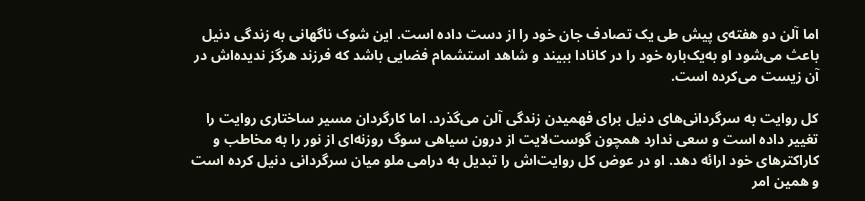اما آلن دو هفته‌ی پیش طی یک تصادف جان خود را از دست داده است. این شوک ناگهانی به زندگی دنیل باعث می‌شود او به‌یک‌باره خود را در کانادا ببیند و شاهد استشمام فضایی باشد که فرزند هرگز ندیده‌اش در آن زیست می‌کرده است.

کل روایت به سرگردانی‌های دنیل برای فهمیدن زندگی آلن می‌گذرد. اما کارگردان مسیر ساختاری روایت را تغییر داده است و سعی ندارد همچون گوست‌لایت از درون سیاهی سوگ روزنه‌ای از نور را به مخاطب و کاراکترهای خود ارائه دهد. او در عوض کل روایت‌اش را تبدیل به درامی ملو میان سرگردانی دنیل کرده است و همین امر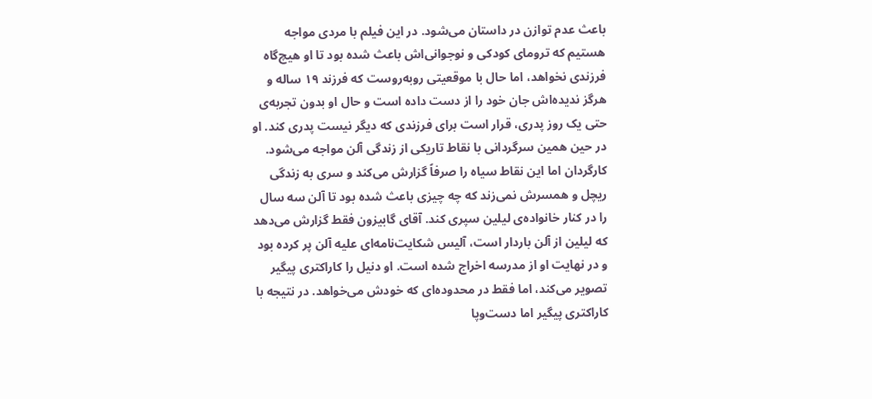باعث عدم توازن در داستان می‌شود. در این فیلم با مردی مواجه هستیم که ترومای کودکی و نوجوانی‌اش باعث شده بود تا او هیچ‌گاه فرزندی نخواهد، اما حال با موقعیتی روبه‌روست که فرزند ۱۹ ساله و هرگز ندیده‌اش جان خود را از دست داده است و حال او بدون تجربه‌ی حتی یک روز پدری، قرار است برای فرزندی که دیگر نیست پدری کند. او در حین همین سرگردانی با نقاط تاریکی از زندگی آلن مواجه می‌شود. کارگردان اما این نقاط سیاه را صرفاً گزارش می‌کند و سری به زندگی ریچل و همسرش نمی‌زند که چه چیزی باعث شده بود تا آلن سه سال را در کنار خانواده‌ی لیلین سپری کند. آقای گابیزون فقط گزارش می‌دهد که لیلین از آلن باردار است، آلیس شکایت‌نامه‌ای علیه آلن پر کرده بود و در نهایت او از مدرسه اخراج شده است. او دنیل را کاراکتری پیگیر تصویر می‌کند، اما فقط در محدوده‌ای که خودش می‌خواهد. در نتیجه با کاراکتری پیگیر اما دست‌و‌پا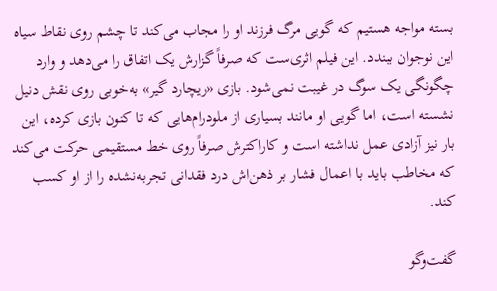بسته مواجه هستیم که گویی مرگ فرزند او را مجاب می‌کند تا چشم روی نقاط سیاه این نوجوان ببندد. این فیلم اثری‌‌ست که صرفاً گزارش یک اتفاق را می‌دهد و وارد چگونگی یک سوگ در غیبت نمی‌شود. بازی «ریچارد گیر» به‌خوبی روی نقش دنیل نشسته است، اما گویی او مانند بسیاری از ملودرام‌هایی که تا کنون بازی کرده، این بار نیز آزادی عمل نداشته است و کاراکترش صرفاً روی خط مستقیمی حرکت می‌کند که مخاطب باید با اعمال فشار بر ذهن‌اش درد فقدانی تجربه‌نشده را از او کسب کند.

گفت‌وگو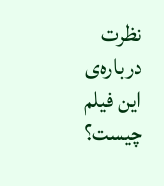نظرت درباره‌ی این فیلم چیست؟